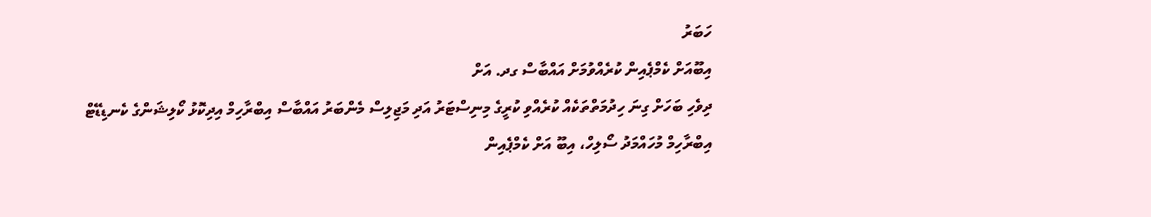ހަބަރު
އިބޫއަށް ކެމްޕެއިން ކުރެއްވުމަށް އައްބާސް ގދ. އަށް
ދިވެހި ބަހަށް ގިނަ ހިދުމަތްތަކެއް ކުރެއްވި ކުރީގެ މިނިސްޓަރު އަދި މަޖިލިސް މެންބަރު އައްބާސް އިބްރާހިމް އިދިކޮޅު ކޯލިޝަންގެ ކެނޑިޑޭޓް އިބްރާހިމް މުހައްމަދު ސޯލިހް، އިބޫ އަށް ކެމްޕެއިން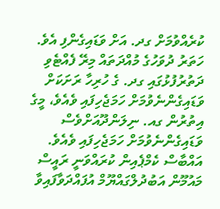ކުރެއްވުމަށް ގދ. އަށް ވަޑައިގެންފި އެވެ.
ހަތަރު ދުވަހުގެ މުއްދަތައް މިރޭ ފެއްޓެވި ދަތުރުފުޅުގައި ގދ. ގެ ހުރިހާ ރަށަކަށް ވަޑައިގެންނެވުމަށް ހަމަޖެހިފައި ވެއެވެ، މީގެ އިތުރުން ގއ. ނިލަންދޫއަށްވެސް ވަޑައިގެންނެވުމަށް ހަމަޖެހިފައި ވެއެވެ.
އައްބާސް ކެމްޕެއިން ކުރައްވަނީ ރައީސް މައުމޫން އަބުދުލްގައްޔޫމް އުފައްދަވާފައިވާ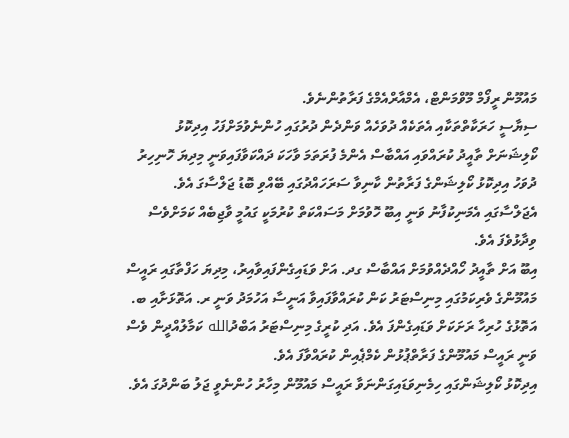މައުމޫން ރީފޯމް މޫވްމަންޓް، އެމްއާރްއެމްގެ ފަރާތުންނެވެ.
ސިޔާސީ ހަރަކާތްތަކާއި އެތަކެއް ދުވަހެއް ވަންދެން ދުރުގައި ހުންނެވުމަށްފަހު އިދިކޮޅު ކޯލިޝަނަށް ތާއީދު ކުރައްވައި އައްބާސް އެންމެ ފުރަތަމަ ވާހަކަ ދައްކަވާފައިވަނީ މިދިޔަ ހޮނިހިރު ދުވަހު އިދިކޮޅު ކޯލިޝަންގެ ފަރާތުން ކާނިވާ ސަރަހައްދުގައި ބޭއްވި ބޮޑު ޖަލްސާގަ އެވެ. އެޖަލްސާގައި އެމަނިކުފާނު ވަނީ އިބޫ ހޮވުމަށް މަސައްކަތް ކުރުމަކީ ގައުމީ ވާޖިބެއް ކަމަށްވެސް ވިދާޅުވެފަ އެވެ.
އިބޫ އަށް ތާއީދު ހޯއްދެއްވުމަށް އައްބާސް ގދ. އަށް ވަޑައިގެންފައިވާއިރު، މިދިޔަ ހަފްތާގައި ރައީސް މައުމޫންގެ ވެރިކަމުގައި މިނިސްޓަރު ކަން ކުރައްވާފައިވާ އަނީސާ އަހުމަދު ވަނީ ރ. އަތޮޅަށާއި ބ. އަތޮޅުގެ ހުރިހާ ރަށަކަށް ވަޑައިގެންފަ އެވެ. އަދި ކުރީގެ މިނިސްޓަރު އަބްދުالله ކަމާލުއްދީން ވެސް ވަނީ ރައީސް މައުމޫންގެ ފަރާތްޕުޅުން ކެމްޕެއިން ކުރައްވާފަ އެވެ.
އިދިކޮޅު ކޯލިޝަންގައި ހިމެނިވަޑައިގަންނަވާ ރައީސް މައުމޫން މިހާރު ހުންނެވީ ޖަލު ބަންދުގަ އެވެ.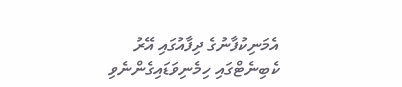އެމަނިކުފާނުގެ ދިފާއުގައި އޭރު ކެބިނެޓްގައި ހިމެނިވަޑައިގެންނެވި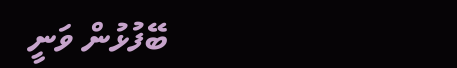ބޭފުޅުން ވަނީ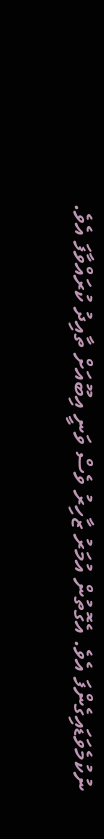ނުކުމެވަޑައިގެންފަ އެވެ. އެގޮތުން އުމަރު ޒާހިރު ވެސް ވަނީ އިބޫއަށް ތާއިދު ކުރައްވާފަ އެވެ.